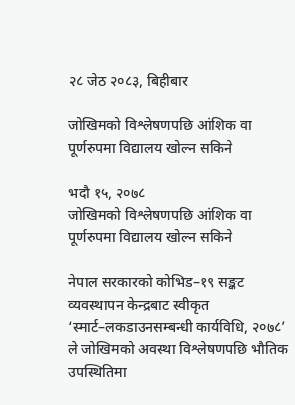२८ जेठ २०८३, बिहीबार

जोखिमको विश्लेषणपछि आंशिक वा पूर्णरुपमा विद्यालय खोल्न सकिने

भदौ १५, २०७८
जोखिमको विश्लेषणपछि आंशिक वा पूर्णरुपमा विद्यालय खोल्न सकिने

नेपाल सरकारको कोभिड–१९ सङ्कट व्यवस्थापन केन्द्रबाट स्वीकृत ‘स्मार्ट–लकडाउनसम्बन्धी कार्यविधि, २०७८’ ले जोखिमको अवस्था विश्लेषणपछि भौतिक उपस्थितिमा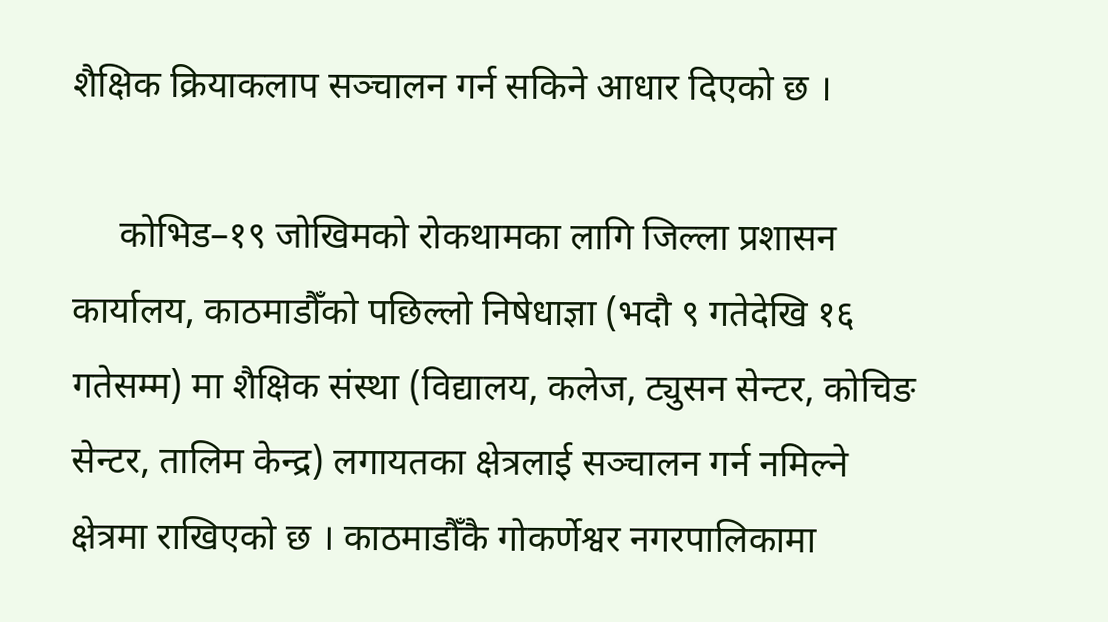शैक्षिक क्रियाकलाप सञ्चालन गर्न सकिने आधार दिएको छ ।

     कोभिड–१९ जोखिमको रोकथामका लागि जिल्ला प्रशासन कार्यालय, काठमाडौँको पछिल्लो निषेधाज्ञा (भदौ ९ गतेदेखि १६ गतेसम्म) मा शैक्षिक संस्था (विद्यालय, कलेज, ट्युसन सेन्टर, कोचिङ सेन्टर, तालिम केन्द्र) लगायतका क्षेत्रलाई सञ्चालन गर्न नमिल्ने क्षेत्रमा राखिएको छ । काठमाडौँकै गोकर्णेश्वर नगरपालिकामा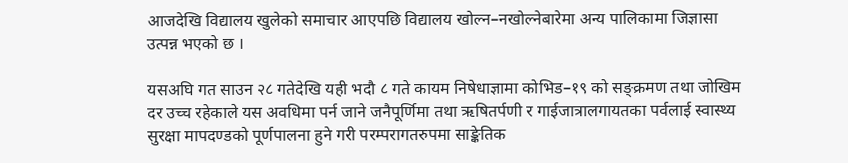आजदेखि विद्यालय खुलेको समाचार आएपछि विद्यालय खोल्न–नखोल्नेबारेमा अन्य पालिकामा जिज्ञासा उत्पन्न भएको छ ।

यसअघि गत साउन २८ गतेदेखि यही भदौ ८ गते कायम निषेधाज्ञामा कोभिड–१९ को सङ्क्रमण तथा जोखिम दर उच्च रहेकाले यस अवधिमा पर्न जाने जनैपूर्णिमा तथा ऋषितर्पणी र गाईजात्रालगायतका पर्वलाई स्वास्थ्य सुरक्षा मापदण्डको पूर्णपालना हुने गरी परम्परागतरुपमा साङ्केतिक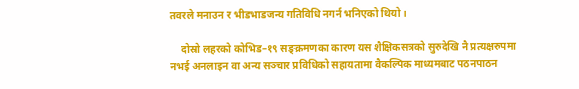तवरले मनाउन र भीडभाडजन्य गतिविधि नगर्न भनिएको थियो ।

    दोस्रो लहरको कोभिड–१९ सङ्क्रमणका कारण यस शैक्षिकसत्रको सुरुदेखि नै प्रत्यक्षरुपमा नभई अनलाइन वा अन्य सञ्चार प्रविधिको सहायतामा वैकल्पिक माध्यमबाट पठनपाठन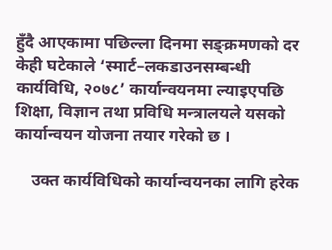हुँदै आएकामा पछिल्ला दिनमा सङ्क्रमणको दर केही घटेकाले ‘स्मार्ट–लकडाउनसम्बन्धी कार्यविधि, २०७८’ कार्यान्वयनमा ल्याइएपछि शिक्षा, विज्ञान तथा प्रविधि मन्त्रालयले यसको कार्यान्वयन योजना तयार गरेको छ ।

    उक्त कार्यविधिको कार्यान्वयनका लागि हरेक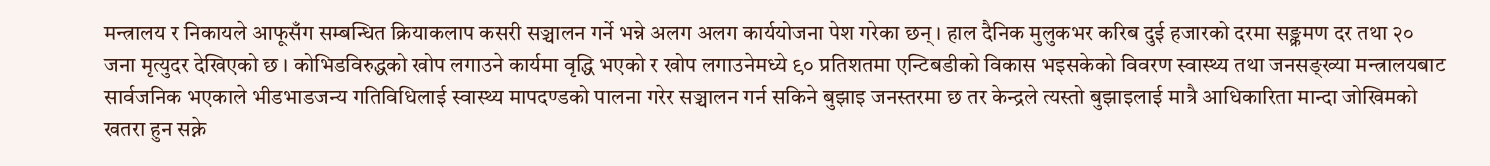मन्त्रालय र निकायले आफूसँग सम्बन्धित क्रियाकलाप कसरी सञ्चालन गर्ने भन्ने अलग अलग कार्ययोजना पेश गरेका छन् । हाल दैनिक मुलुकभर करिब दुई हजारको दरमा सङ्क्रमण दर तथा २० जना मृत्युदर देखिएको छ । कोभिडविरुद्धको खोप लगाउने कार्यमा वृद्धि भएको र खोप लगाउनेमध्ये ९० प्रतिशतमा एन्टिबडीको विकास भइसकेको विवरण स्वास्थ्य तथा जनसङ्ख्या मन्त्रालयबाट सार्वजनिक भएकाले भीडभाडजन्य गतिविधिलाई स्वास्थ्य मापदण्डको पालना गरेर सञ्चालन गर्न सकिने बुझाइ जनस्तरमा छ तर केन्द्रले त्यस्तो बुझाइलाई मात्रै आधिकारिता मान्दा जोखिमको खतरा हुन सक्ने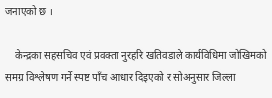जनाएको छ ।

    केन्द्रका सहसचिव एवं प्रवक्ता नुरहरि खतिवडाले कार्यविधिमा जोखिमको समग्र विश्लेषण गर्ने स्पष्ट पाँच आधार दिइएको र सोअनुसार जिल्ला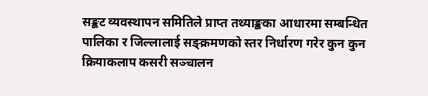सङ्कट व्यवस्थापन समितिले प्राप्त तथ्याङ्कका आधारमा सम्बन्धित पालिका र जिल्लालाई सङ्क्रमणको स्तर निर्धारण गरेर कुन कुन क्रियाकलाप कसरी सञ्चालन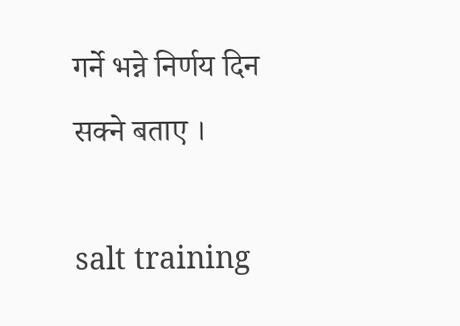गर्ने भन्ने निर्णय दिन सक्ने बताए ।

salt training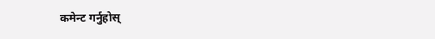कमेन्ट गर्नुहोस्